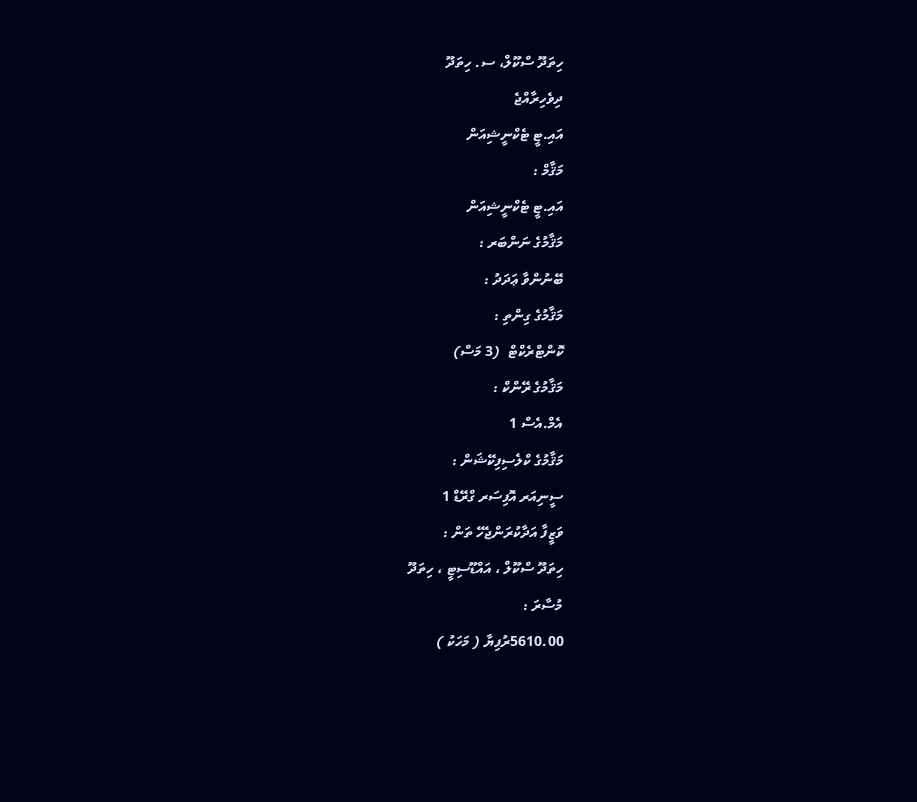ހިތަދޫ ސްކޫލް، ސ. ހިތަދޫ
ދިވެހިރާއްޖެ
އައި.ޓީ ޓެކްނީޝިއަން
މަޤާމް :
އައި.ޓީ ޓެކްނީޝިއަން
މަޤާމުގެ ނަންބަރ :
ބޭނުންވާ ޢަދަދު :
މަޤާމުގެ ގިންތި :
ކޮންޓްރެކްޓް  (3 މަސް)
މަޤާމުގެ ރޭންކް :
އެމް.އެސް 1
މަޤާމުގެ ކްލެސިފިކޭޝަން :
ސީނިއަރ އޮފިސަރ ގްރޭޑް 1
ވަޒީފާ އަދާކުރަންޖެހޭ ތަން :
ހިތަދޫ ސްކޫލް ، އައްޑޫސިޓީ ، ހިތަދޫ
މުސާރަ :
5610.00ރުފިޔާ ( މަހަކު )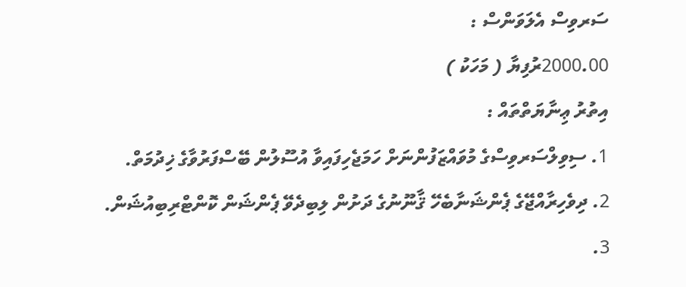ސަރވިސް އެލަވަންސް :
2000.00ރުފިޔާ ( މަހަކު )
އިތުރު ޢިނާޔަތްތައް :
1. ސިވިލްސަރވިސްގެ މުވައްޒަފުންނަށް ހަމަޖެހިފައިވާ އުސޫލުން ބޭސްފަރުވާގެ ޚިދުމަތް.
2. ދިވެހިރާއްޖޭގެ ޕެންޝަނާބެހޭ ޤާނޫނުގެ ދަށުން ލިބިދެވޭ ޕެންޝަން ކޮންޓްރިބިއުޝަން.
3.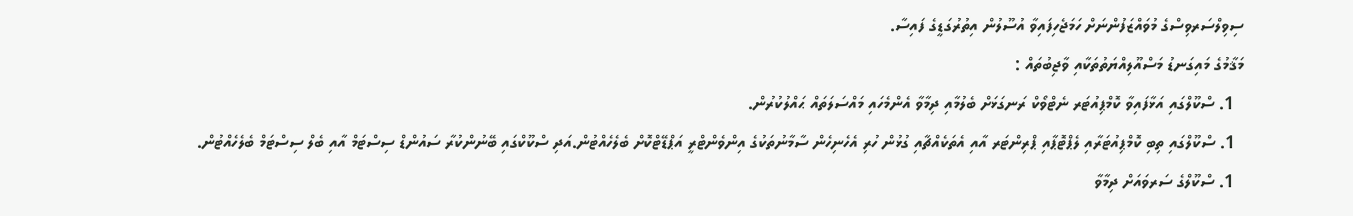ސިވިލްސަރވިސްގެ މުވައްޒަފުންނަށް ހަމަޖެހިފައިވާ އުސޫލުން އިތުރުގަޑީގެ ފައިސާ.
މަޤާމުގެ މައިގަނޑު މަސްއޫލިއްޔަތުތަކާއި ވާޖިބުތައް :
  1. ސްކޫލްގައި އަޅާފައިވާ ކޮމްޕިއުޓަރ ނެޓްވޯކް ރަނގަޅަށް ބެލުމާއި ދިމާވާ އެންމެހައި މައްސަލަތައް ޙައްލުކުރުން.
  1. ސްކޫލްގައި ތިބި ކޮމްޕިއުޓަރާއި ލެޕްޓޮޕާއި ޕްރިންޓަރ އާއި އެތަކެއްޗާއި ގުޅުން ހުރި އެހެނިހެން ސާމާނުތަކުގެ އިންވެންޓްރީ އަޕްޑޭޓްކޮށް ބެލެހެއްޓުން.އަދި ސްކޫކްގައި ބޭނުންކުރާ ސައުންޑް ސިސްޓަމް އާއި ބެލް ސިސްޓަމް ބެލެހެއްޓުން.
  1. ސްކޫލްގެ ސަރވައަށް ދިމާވާ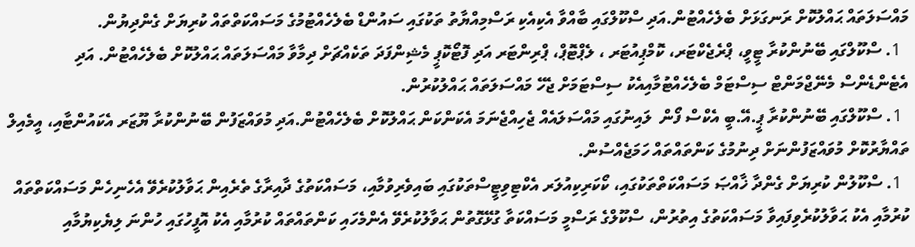މައްސަލަތައް ޙައްލުކޮށް ރަނގަޅަށް ބެލެހެއްޓުން.އަދި ސްކޫލްގައި ބާއްވާ އެކިއެކި ރަސްމިއްޔާތު ތަކުގައި ސައުންޑް ބެލެހެއްޓުމުގެ މަސައްކަތްތައް ކުރިޔަށް ގެންދިޔުން.
  1. ސްކޫލްގައި ބޭނުންކުރާ ޓީވީ، ޕްރެޖެކްޓަރ، ކޮމްޕިއުޓަރ ، ލެޕްޓޮޕް، ޕްރިންޓަރ އަދި ފޮޓޯކޮޕީ މެޝިންފަދަ ތަކެއްޗަށް ދިމާވާ މައްސަލަތައް ޙައްލުކޮށް ބެލެހެއްޓުން. އަދި އެޓެންޑެންސް މެނޭޖްމަންޓް ސިސްޓަމް ބެލެހެއްޓުމާއިއެކު ސިސްޓަމަށް ޖެހޭ މައްސަލަތައް ޙައްލުކުރުން.
  1. ސްކޫލްގައި ބޭނުންކުރާ ޕީ.އޭ.ބީ އެކްސް ފޯން  ލައިނުގައި މައްސަލައެއް ޖެހިއްޖެނަމަ އެކަންކަން ޙައްލުކޮށް ބެލެހެއްޓުން.އަދި މުވައްޒަފުން ބޭނުންކުރާ ޔޫޒަރ އެކައުންޓާއި، އީމެއިލް ތައްޔާރުކޮށް މުވައްޒަފުންނަށް ދިނުމުގެ ކަންތައްތައް ހަމަޖެއްސުން.
  1. ސްކޫލުން ކުރިޔަށް ގެންދާ ޚާއްޞަ މަސައްކަތްތަކުގައި، ކޯކަރިކިއުލަރ އެކްޓިވިޓީސްތަކުގައި ބައިވެރިވުމާއި، މަސައްކަތުގެ ދާއިރާގެ ތެރެއިން ޙަވާލުކުރެވޭ އެހެނިހެން މަސައްކަތްތައް ކުރުމާއި އެކު ޙަވާލުކުރެވިފައިވާ މަސައްކަތުގެ އިތުރުން، ސްކޫލްގެ ރަސްމީ މަސައްކަތާ ގުޅޭގޮތުން ޙަވާލުކުރެވޭ އެންމެހައި ކަންތައްތައް ކުރުމާއި އެކު އޮފީހުގައި ހުންނަ ލިޔެކިޔުމާއި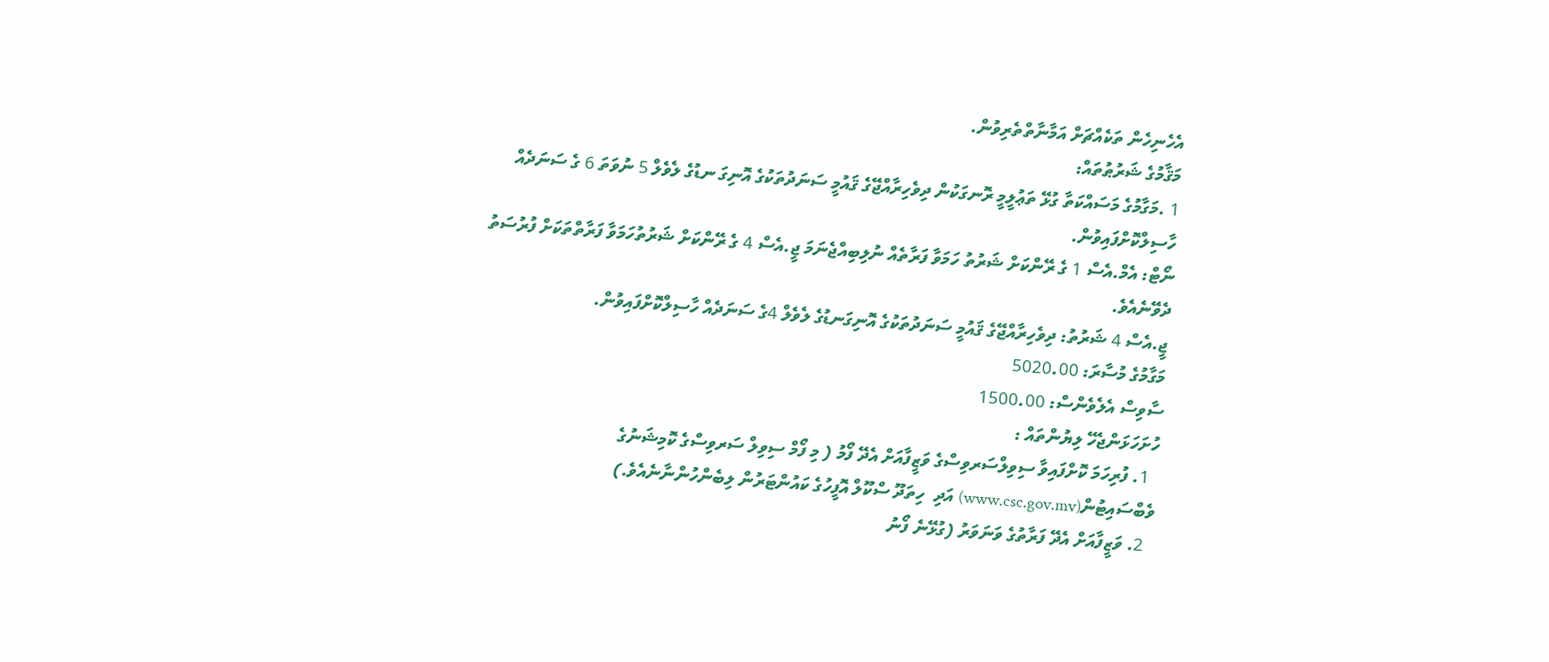އެހެނިހެން ތަކެއްޗަށް އަމާނާތްތެރިވުން.
މަޤާމުގެ ޝަރުޠުތައް:
1 .މަގާމުގެ މަސައްކަތާ ގުޅޭ ތަޢުލީމީ ރޮނގަކުން ދިވެހިރާއްޖޭގެ ޤައުމީ ސަނަދުތަކުގެ އޮނިގަ ނޑުގެ ލެވެލް 5 ނުވަތަ 6 ގެ ސަނަދެއް ހާސިލްކޮށްފައިވުން.
ނޯޓް: އެމް.އެސް 1 ގެ ރޭންކަށް ޝަރުތު ހަމަވާ ފަރާތެއް ނުލިބިއްޖެނަމަ ޖީ.އެސް 4 ގެ ރޭންކަށް ޝަރުތުހަމަވާ ފަރާތްތަކަށް ފުރުސަތު ދެވޭނެއެވެ.
ޖީ.އެސް 4 ޝަރުތު: ދިވެހިރާއްޖޭގެ ޤައުމީ ސަނަދުތަކުގެ އޮނިގަނޑުގެ ލެވެލް 4ގެ ސަނަދެއް ހާސިލްކޮށްފައިވުން.
މަގާމުގެ މުސާރަ: 5020.00
ސާވިސް އެލެވެންސް: 1500.00
ހުށަހަޅަންޖެހޭ ލިޔުންތައް :
  1. ފުރިހަމަ ކޮށްފައިވާ ސިވިލްސަރވިސްގެ ވަޒީފާއަށް އެދޭ ފޯމު ( މި ފޯމް ސިވިލް ސަރވިސްގެ ކޮމިޝަނުގެ ވެބްސައިޓުން(www.csc.gov.mv) އަދި  ހިތަދޫ ސްކޫލް އޮފީހުގެ ކައުންޓަރުން ލިބެންހުންނާނެއެވެ.)
  2. ވަޒީފާއަށް އެދޭ ފަރާތުގެ ވަނަވަރު (ގުޅޭނެ ފޯނު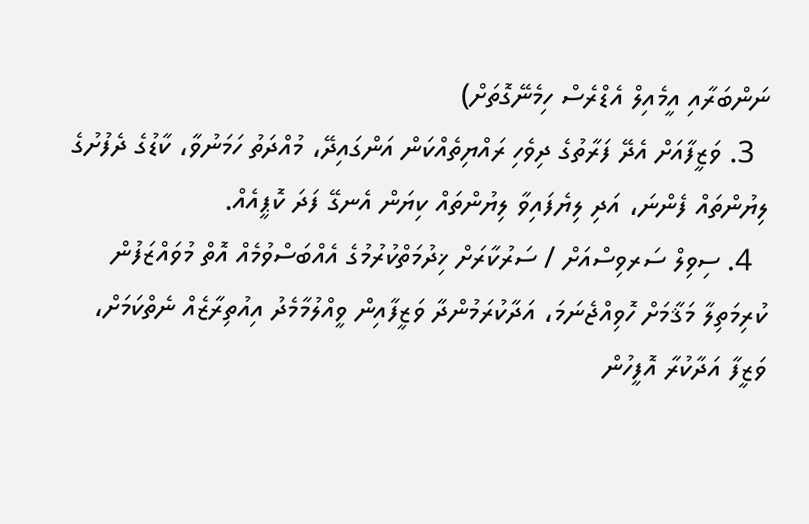ނަންބަރާއި އީމެއިލް އެޑްރެސް ހިމެނޭގޮތަށް)
  3. ވަޒީފާއަށް އެދޭ ފަރާތުގެ ދިވެހި ރައްޔިތެއްކަން އަންގައިދޭ، މުއްދަތު ހަމަނުވާ، ކާޑުގެ ދެފުށުގެ ލިޔުންތައް ފެންނަ، އަދި ލިޔެފައިވާ ލިޔުންތައް ކިޔަން އެނގޭ ފަދަ ކޮޕީއެއް.
  4. ސިވިލް ސަރވިސްއަށް / ސަރުކާރަށް ޚިދުމަތްކުރުމުގެ އެއްބަސްވުމެއް އޮތް މުވައްޒަފުން ކުރިމަތިލާ މަޤާމަށް ހޮވިއްޖެނަމަ، އަދާކުރަމުންދާ ވަޒީފާއިން ވީއްލުމާމެދު އިއުތިރާޒެއް ނެތްކަމަށް، ވަޒީފާ އަދާކުރާ އޮފީހުން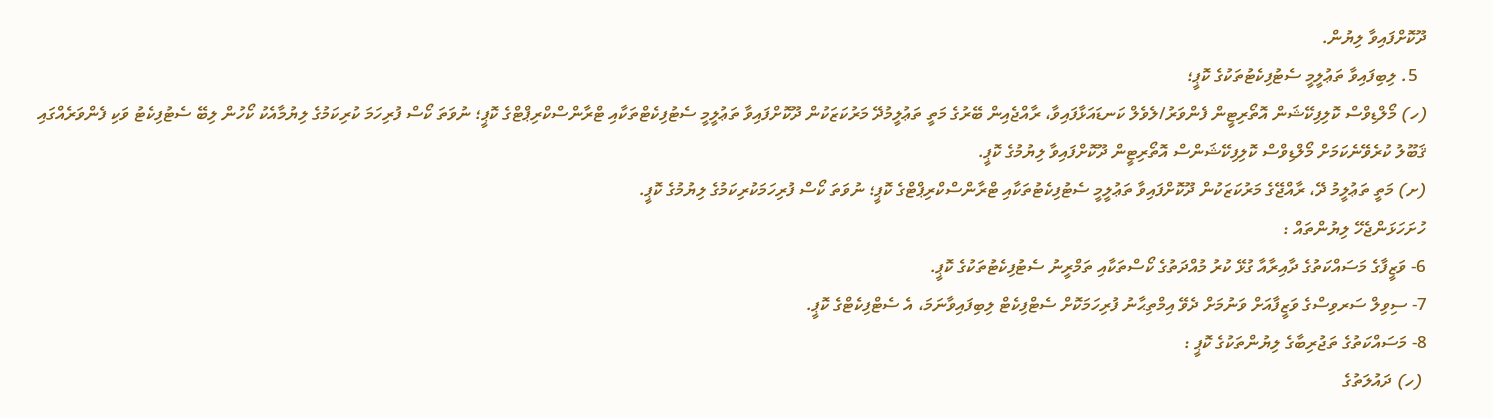ދޫކޮށްފައިވާ ލިޔުން.
  5. ލިބިފައިވާ ތަޢުލީމީ ސެޓުފިކެޓުތަކުގެ ކޮޕީ؛
(ހ) މޯލްޑިވްސް ކޮލިފިކޭޝަން އޮތޯރިޓީން ފެންވަރު/ލެވެލް ކަނޑައަޅާފައިވާ، ރާއްޖެއިން ބޭރުގެ މަތީ ތަޢުލީމުދޭ މަރުކަޒަކުން ދޫކޮށްފައިވާ ތަޢުލީމީ ސެޓުފިކެޓްތަކާއި ޓްރާންސްކްރިޕްޓްގެ ކޮޕީ؛ ނުވަތަ ކޯސް ފުރިހަމަ ކުރިކަމުގެ ލިޔުމާއެކު ކޯހުން ލިބޭ ސެޓުފިކެޓު ވަކި ފެންވަރެއްގައި ޤަބޫލު ކުރެވޭނެކަމަށް މޯލްޑިވްސް ކޮލިފިކޭޝަންސް އޮތޯރިޓީން ދޫކޮށްފައިވާ ލިޔުމުގެ ކޮޕީ.
(ށ) މަތީ ތަޢުލީމު ދޭ، ރާއްޖޭގެ މަރުކަޒަކުން ދޫކޮށްފައިވާ ތަޢުލީމީ ސެޓުފިކެޓުތަކާއި ޓްރާންސްކްރިޕްޓްގެ ކޮޕީ؛ ނުވަތަ ކޯސް ފުރިހަމަކުރިކަމުގެ ލިޔުމުގެ ކޮޕީ.
ހުށަހަޅަންޖެހޭ ލިޔުންތައް :
6- ވަޒީފާގެ މަސައްކަތުގެ ދާއިރާއާ ގުޅޭ ކުރު މުއްދަތުގެ ކޯސްތަކާއި ތަމްރީނު ސެޓުފިކެޓުތަކުގެ ކޮޕީ.
7- ސިވިލް ސަރވިސްގެ ވަޒީފާއަށް ވަނުމަށް ދެވޭ އިމްތިޙާނު ފުރިހަމަކޮށް ސެޓްފިކެޓް ލިބިފައިވާނަމަ، އެ ސެޓްފިކެޓްގެ ކޮޕީ.
8- މަސައްކަތުގެ ތަޖުރިބާގެ ލިޔުންތަކުގެ ކޮޕީ :
 (ހ) ދައުލަތުގެ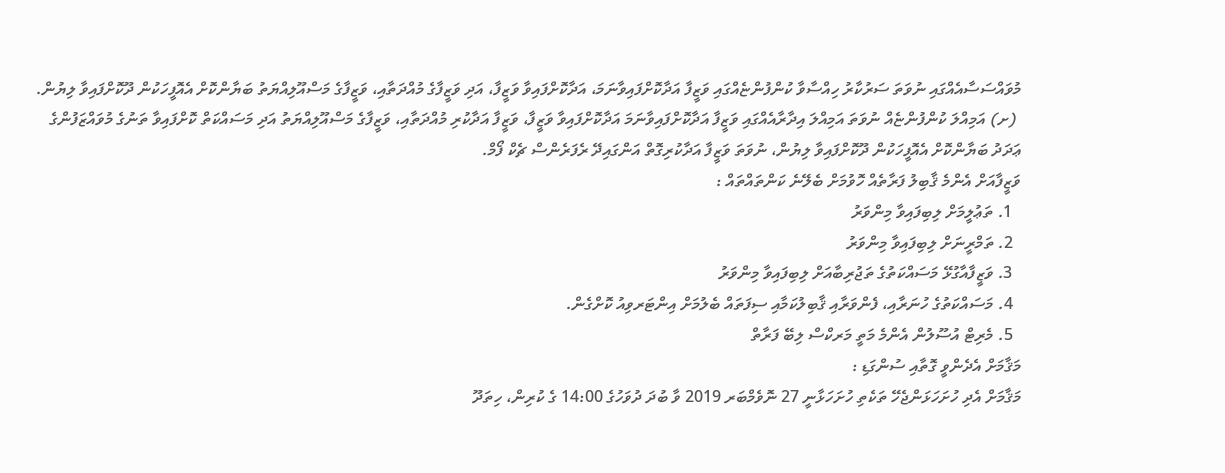މުވައްސަސާއެއްގައި ނުވަތަ ސަރުކާރު ހިއްސާވާ ކުންފުންޏެއްގައި ވަޒީފާ އަދާކޮށްފައިވާނަމަ، އަދާކޮށްފައިވާ ވަޒީފާ، އަދި ވަޒީފާގެ މުއްދަތާއި، ވަޒީފާގެ މަސްއޫލިއްޔަތު ބަޔާންކޮށް އެއޮފީހަކުން ދޫކޮށްފައިވާ ލިޔުން.
 (ށ) އަމިއްލަ ކުންފުންޏެއް ނުވަތަ އަމިއްލަ އިދާރާއެއްގައި ވަޒީފާ އަދާކޮށްފައިވާނަމަ އަދާކޮށްފައިވާ ވަޒީފާ، ވަޒީފާ އަދާކުރި މުއްދަތާއި، ވަޒީފާގެ މަސްއޫލިއްޔަތު އަދި މަސައްކަތް ކޮށްފައިވާ ތަނުގެ މުވައްޒަފުންގެ ޢަދަދު ބަޔާންކޮށް އެއޮފީހަކުން ދޫކޮށްފައިވާ ލިޔުން، ނުވަތަ ވަޒީފާ އަދާކުރިގޮތް އަންގައިދޭ ރެފަރެންސް ޗެކް ފޯމް.
ވަޒީފާއަށް އެންމެ ޤާބިލު ފަރާތެއް ހޮވުމަށް ބެލޭނެ ކަންތައްތައް :
  1. ތަޢުލީމަށް ލިބިފައިވާ މިންވަރު
  2. ތަމްރީނަށް ލިބިފައިވާ މިންވަރު
  3. ވަޒީފާއާގުޅޭ މަސައްކަތުގެ ތަޖުރިބާއަށް ލިބިފައިވާ މިންވަރު
  4. މަސައްކަތުގެ ހުނަރާއި، ފެންވަރާއި ޤާބިލުކަމާއި ސިފަތައް ބެލުމަށް އިންޓަރވިއު ކޮށްގެން.
  5. މެރިޓް އުސޫލުން އެންމެ މަތީ މަރކްސް ލިބޭ ފަރާތް
މަޤާމަށް އެދެންވީ ގޮތާއި ސުންގަޑި :
މަޤާމަށް އެދި ހުށަހަޅަންޖެހޭ ތަކެތި ހުށަހަޅާނީ 27 ނޮވެމްބަރ 2019 ވާ ބުދަ ދުވަހުގެ 14:00 ގެ ކުރިން، ހިތަދޫ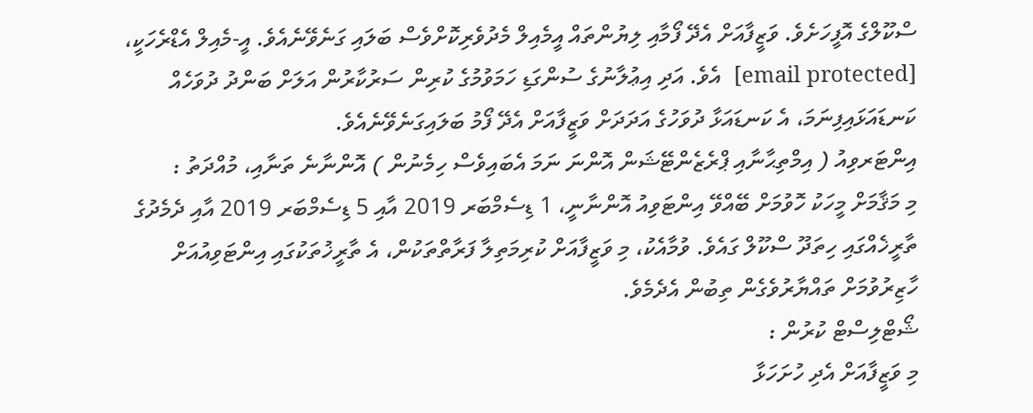ސްކޫލްގެ އޮފީހަށެވެ. ވަޒީފާއަށް އެދޭ ފޯމާއި ލިޔުންތައް އީމެއިލް މެދުވެރިކޮށްވެސް ބަލައި ގަނެވޭނެއެވެ. އީ-މެއިލް އެޑްރެހަކީ، [email protected]  އެވެ. އަދި އިޢުލާނުގެ ސުންގަޑި ހަމަވުމުގެ ކުރިން ސަރުކާރުން އަލަށް ބަންދު ދުވަހެއް ކަނޑައަޅައިފިނަމަ، އެ ކަނޑައަޅާ ދުވަހުގެ އަދަދަށް ވަޒީފާއަށް އެދޭ ފޯމު ބަލައިގަނެވޭނެއެވެ.
އިންޓަރވިއު ( އިމްތިޙާނާއި ޕްރެޒެންޓޭޝަން އޮންނަ ނަމަ އެބައިވެސް ހިމެނުން ) އޮންނާނެ ތަނާއި، މުއްދަތު :
މި މަޤާމަށް މީހަކު ހޮވުމަށް ބޭއްވޭ އިންޓަވިއު އޮންނާނީ، 1 ޑިސެމްބަރ 2019 އާއި 5 ޑިސެމްބަރ 2019 އާއި ދެމެދުގެ ތާރީޚެއްގައި ހިތަދޫ ސްކޫލް ގައެވެ. ވުމާއެކު، މި ވަޒީފާއަށް ކުރިމަތިލާ ފަރާތްތަކުން، އެ ތާރީޚުތަކުގައި އިންޓަވިއުއަށް ހާޒިރުވުމަށް ތައްޔާރުވެގެން ތިބުން އެދެމެވެ.
ޝޯޓްލިސްޓް ކުރުން :
މި ވަޒީފާއަށް އެދި ހުށަހަޅާ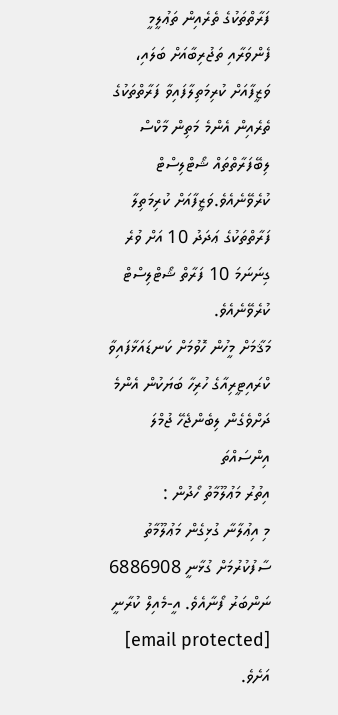ފަރާތްތަކުގެ ތެރެއިން ތަޢުލީމީ ފެންވަރާއި ތަޖުރިބާއަށް ބަލައި، ވަޒީފާއަށް ކުރިމަތިލާފައިވާ ފަރާތްތަކުގެ ތެރެއިން އެންމެ މަތިން މާކްސް ލިބޭފަރާތްތައް ޝޯޓްލިސްޓް ކުރެވޭނެއެވެ.ވަޒީފާއަށް ކުރިމަތިލާ ފަރާތްތަކުގެ ޢަދަދު 10 އަށް ވުރެ ގިނަނަމަ 10 ފަރާތް ޝޯޓްލިސްޓް ކުރެވޭނެއެވެ.
މަޤާމަށް މީހުން ހޮވުމަށް ކަނޑައަޅާފައިވާ ކްރައިޓީރިއާގެ ހުރިހާ ބަޔަކުން އެންމެ ދަށްވެގެން ލިބެންޖެހޭ ޖުމްލަ އިންސައްތަ
އިތުރު މަޢުލޫމާތު ހޯދުން :
މި އިޢުލާނާ ގުޅިގެން މަޢުލޫމާތު ސާފުކުރުމަށް ގުޅާނީ 6886908 ނަންބަރު ފޯނާއެވެ. އީ-މެއިލް ކުރާނީ [email protected]  އަށެވެ.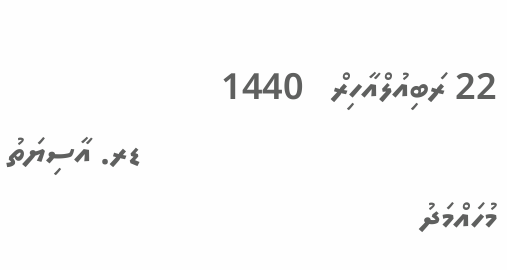22 ރަބިއުލްއާހިރް   1440
                                      ޑރ. އާސިޔަތު މުހައްމަދު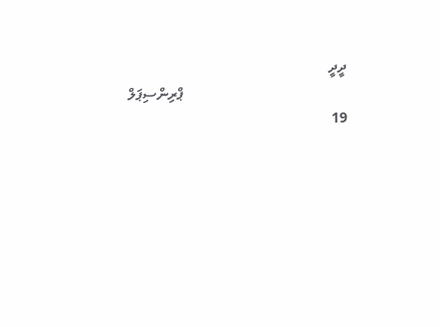ދީދީ
                                             ޕްރިންސިޕަލް
19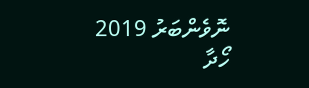ނޮވެންބަރު 2019
ހޯދާ